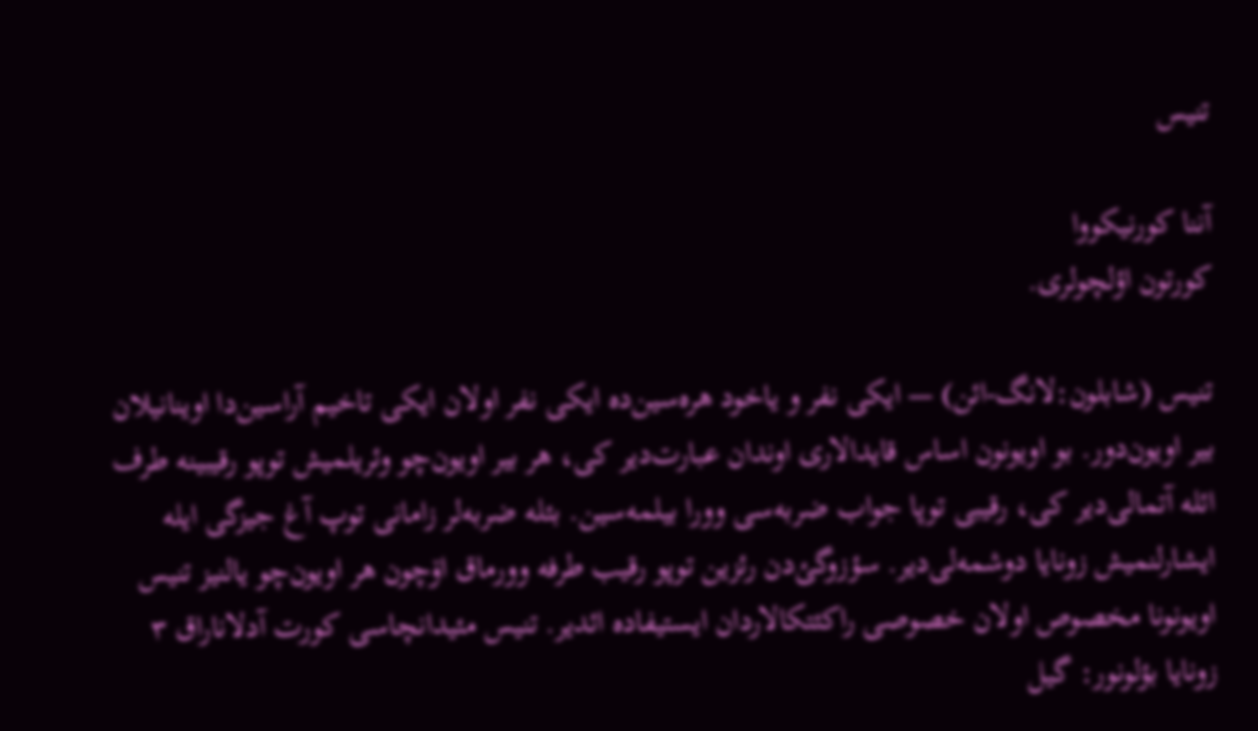تنیس

آننا کورنیکووا
کورتون اؤلچولری.

تنیس (شابلون:لانگ-ائن) — ایکی نفر و یاخود هره‌سین‌ده ایکی نفر اولان ایکی تاخیم آراسین‌دا اوینانیلان بیر اویون‌دور. بو اویونون اساس قایدالاری اوندان عبارت‌دیر کی، هر بیر اویون‌چو وئریلمیش توپو رقیبینه طرف ائله آتمالی‌دیر کی، رقیبی توپا جواب ضربه‌سی وورا بیلمه‌سین. بئله ضربه‌لر زامانی توپ آغ جیزگی ایله ایشارلنمیش زونایا دوشمه‌لی‌دیر. سؤزوگئ‌دن رئزین توپو رقیب طرفه وورماق اۆچون هر اویون‌چو یالنیز تنیس اویونونا مخصوص اولان خصوصی راکئتکالاردان ایستیفاده ائدیر. تنیس مئیدانچاسی کورت آدلاناراق ۳ زونایا بؤلونور: گیل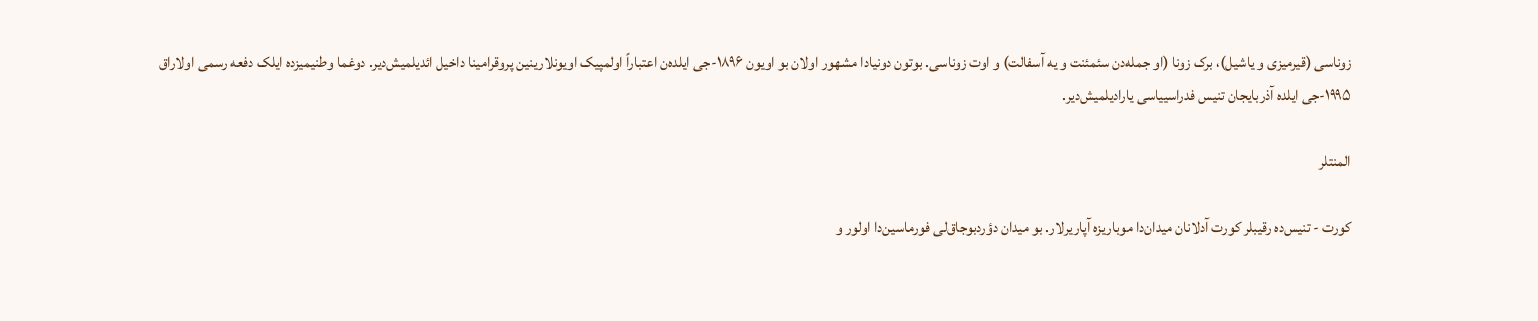زوناسی (قیرمیزی و یاشیل)، برک زونا (او جمله‌دن سئمئنت و یه آسفالت) و اوت زوناسی. بوتون دونیادا مشهور اولان بو اویون ۱۸۹۶-جی ایلده‌ن اعتباراً اولمپیک اویونلارینین پروقرامینا داخیل ائدیلمیش‌دیر. دوغما وطنیمیزده ایلک دفعه رسمی اولاراق ۱۹۹۵-جی ایلده آذربایجان تنیس فدراسییاسی یارادیلمیش‌دیر.

المنتلر

کورت - تنیس‌ده رقیبلر کورت آدلانان میدان‌دا موباریزه آپاریرلار. بو میدان دؤردبوجاق‌لی فورماسین‌دا اولور و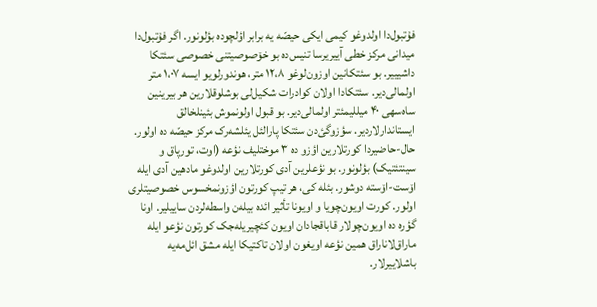فۇتبول‌دا اولدوغو کیمی ایکی حیصّه یه برابر اؤلچوده بؤلونور. اگر فۇتبول‌دا میدانی مرکز خطی آییریرسا تنیس‌ده بو خۆصوصیتنی خصوصی سئتکا داشیییر. بو سئتکانین اوزون‌لوغو ۱۲،۸ متر، هوندورلویو ایسه ۱،۰۷ متر اولمالی‌دیر. سئتکادا اولان کوادرات شکیل‌لی بوشلوقلارین هر بیرینین ساه‌سهی ۴۰ میللیمئتر اولمالی‌دیر. بو قبول اولونموش بئینلخالق ایستاندارلاردیر. سؤزوگئ‌دن سئتکا پارالئل یئلشه‌رک مرکز حیصّه ده اولور. حال-حاضیردا کورتلارین اؤزو ده ۳ موختلیف نؤعه (اوت، تورپاق و سینتئتیک) بؤلونور. بو نؤعلرین آدی کورتلارین اولدوغو مادهین آدی ایله اۆست-اۆسته دوشور. بئله کی، هر تیپ کورتون اؤزونمخسوس خصوصیتلری اولور. کورت اویون‌چویا و اویونا تأثیر ائده بیله‌ن واسطه‌لردن ساییلیر. اونا گؤره ده اویون‌چولار قاباقجادان اویون کئچیریله‌جک کورتون نؤعو ایله ماراق‌لاناراق همین نؤعه اویغون اولان تاکتیکا ایله مشق ائل‌مه‌یه باشلاییرلار.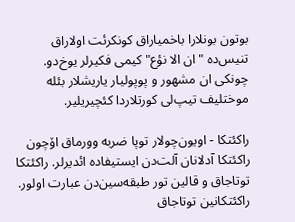بوتون بونلارا باخمیاراق کونکرئت اولاراق تنیس‌ده "ان الا نؤع" کیمی فکیرلر یوخ‌دو. چونکی ان مشهور و پوپولیار یاریشلار بئله موختلیف تیپ‌لی کورتلاردا کئچیریلیر.

راکئتکا - اویون‌چولار توپا ضربه وورماق اۆچون راکئتکا آدلانان آلت‌دن ایستیفاده ائدیرلر. راکئتکا توتاجاق و قالین تور طبقه‌سین‌دن عبارت اولور. راکئتکانین توتاجاق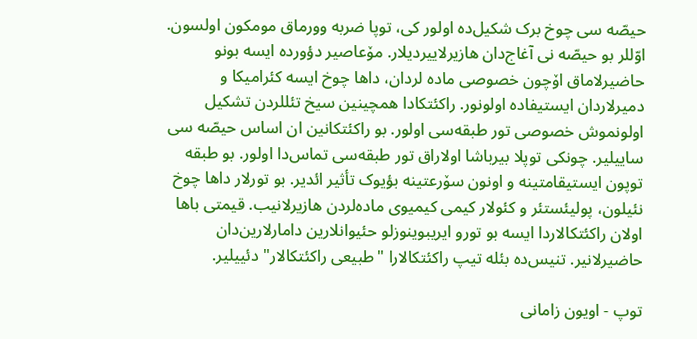حیصّه سی چوخ برک شکیل‌ده اولور کی، توپا ضربه وورماق مومکون اولسون. اوّللر بو حیصّه نی آغاج‌دان هازیرلاییردیلار. مۆعاصیر دؤورده ایسه بونو حاضیرلاماق اۆچون خصوصی ماده لردان، داها چوخ ایسه کئرامیکا و دمیرلاردان ایستیفاده اولونور. راکئتکادا همچینین سیخ تئللردن تشکیل اولونموش خصوصی تور طبقه‌سی اولور. بو راکئتکانین ان اساس حیصّه سی ساییلیر. چونکی توپلا بیرباشا اولاراق تور طبقه‌سی تماس‌دا اولور. بو طبقه توپون ایستیقامتینه و اونون سۆرعتینه بؤیوک تأثیر ائدیر. بو تورلار داها چوخ نئیلون، پولیئستئر و کئولار کیمی کیمیوی ماده‌لردن هازیرلانیب. قیمتی باها اولان راکئتکالاردا ایسه بو تورو ایریبوینوزلو حئیوانلارین دامارلارین‌دان حاضیرلانیر. تنیس‌ده بئله تیپ راکئتکالارا "طبیعی راکئتکالار" دئییلیر.

توپ - اویون زامانی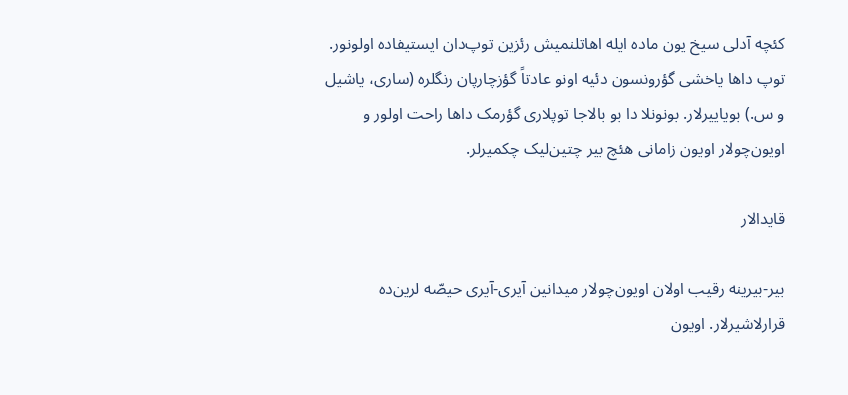کئچه آدلی سیخ یون ماده ایله اهاتلنمیش رئزین توپ‌دان ایستیفاده اولونور. توپ داها یاخشی گؤرونسون دئیه اونو عادتاً گؤزچارپان رنگلره (ساری، یاشیل و س.) بویاییرلار. بونونلا دا بو بالاجا توپلاری گؤرمک داها راحت اولور و اویون‌چولار اویون زامانی هئچ بیر چتین‌لیک چکمیرلر.

قایدالار

بیر-بیرینه رقیب اولان اویون‌چولار میدانین آیری-آیری حیصّه لرین‌ده قرارلاشیرلار. اویون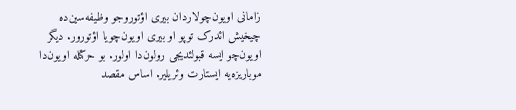زامانی اویون‌چولاردان بیری اؤتوروجو وظیفه‌سین‌ده چیخیش ائدرک توپو او بیری اویون‌چویا اؤتورور. دیگر اویون‌چو ایسه قبولئدیجی رولون‌دا اولور. بو حرکتله اویون‌دا موباریزه‌یه ایستارت وئریلیر. اساس مقصد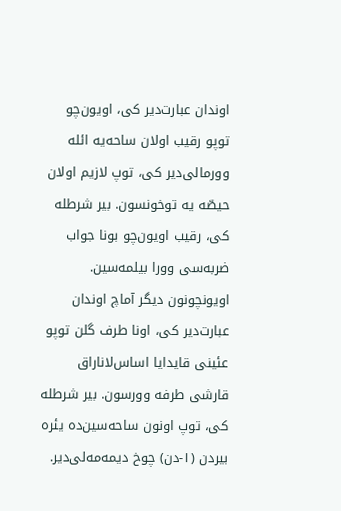اوندان عبارت‌دیر کی، اویون‌چو توپو رقیب اولان ساحه‌یه ائله وورمالی‌دیر کی، توپ لازیم اولان حیصّه یه توخونسون. بیر شرطله کی، رقیب اویون‌چو بونا جواب ضربه‌سی وورا بیلمه‌سین. اویونچونون دیگر آماچ اوندان عبارت‌دیر کی، اونا طرف گلن توپو عئینی قایدایا اساس‌لاناراق قارشی طرفه وورسون. بیر شرطله کی، توپ اونون ساحه‌سین‌ده یئره بیردن (۱-دن) چوخ دیمه‌مه‌لی‌دیر.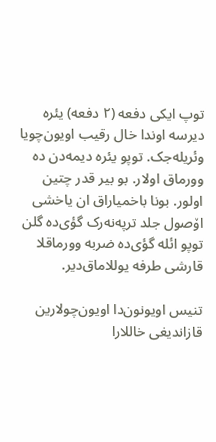توپ ایکی دفعه (۲ دفعه) یئره دیرسه اوندا خال رقیب اویون‌چویا وئریله‌جک. توپو یئره دیمه‌دن ده وورماق اولار. بو بیر قدر چتین اولور. بونا باخمیاراق ان یاخشی اۆصول جلد ترپه‌نه‌رک گؤی‌ده گلن توپو ائله گؤی‌ده ضربه وورماقلا قارشی طرفه یوللاماق‌دیر.

تنیس اویونون‌دا اویون‌چولارین قازاندیغی خاللارا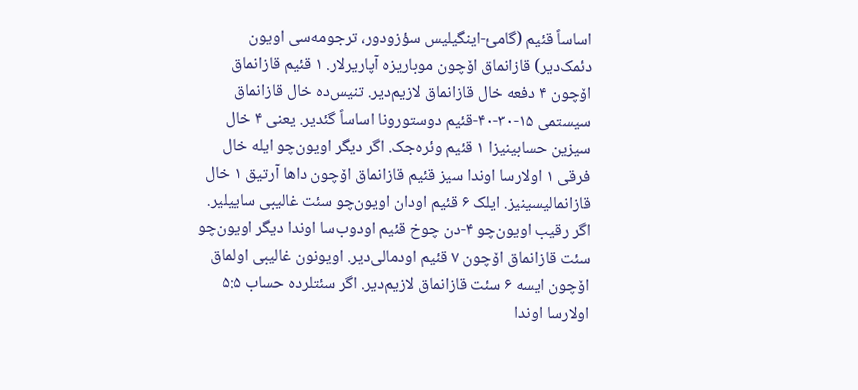اساساً قئیم (گامئ-اینگیلیس سؤزودور، ترجومه‌سی اویون دئمک‌دیر) قازانماق اۆچون موباریزه آپاریرلار. ۱ قئیم قازانماق اۆچون ۴ دفعه خال قازانماق لازیم‌دیر. تنیس‌ده خال قازانماق سیستمی ۱۵-۳۰-۴۰-قئیم دوستورونا اساساً گئدیر. یعنی ۴ خال سیزین حسابینیزا ۱ قئیم وئره‌جک. اگر دیگر اویون‌چو ایله خال فرقی ۱ اولارسا اوندا سیز قئیم قازانماق اۆچون داها آرتیق ۱ خال قازانمالیسینیز. ایلک ۶ قئیم اودان اویون‌چو سئت غالیبی ساییلیر. اگر رقیب اویون‌چو ۴-دن چوخ قئیم اودوب‌سا اوندا دیگر اویون‌چو سئت قازانماق اۆچون ۷ قئیم اودمالی‌دیر. اویونون غالیبی اولماق اۆچون ایسه ۶ سئت قازانماق لازیم‌دیر. اگر سئتلرده حساب ۵:۵ اولارسا اوندا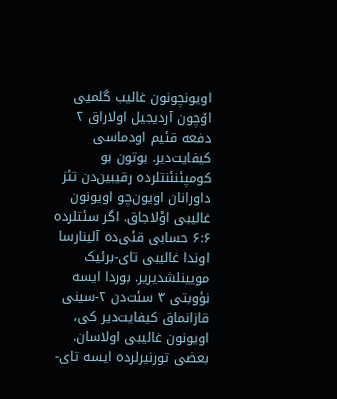اویونچونون غالیب گلمیی اۆچون آردیجیل اولاراق ۲ دفعه قئیم اودماسی کیفایت‌دیر. بوتون بو کومپئنئنتلرده رقیبین‌دن تئز داورانان اویون‌چو اویونون غالیبی اوْلاجاق. اگر سئتلرده ۶:۶ حسابی قئی‌ده آلینارسا اوندا غالیبی تای-برئیک مویینلشدیریر. بوردا ایسه نؤوبتی ۳ سئت‌دن ۲-سینی قازانماق کیفایت‌دیر کی، اویونون غالیبی اولاسان. بعضی تورنیرلرده ایسه تای-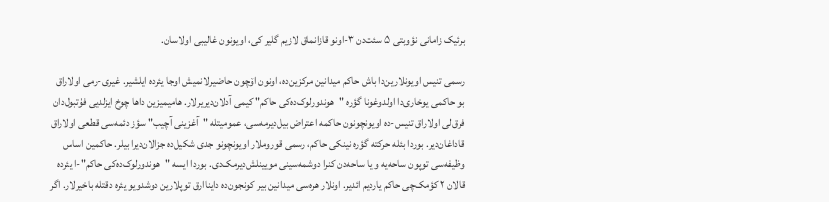برئیک زامانی نؤوبتی ۵ سئت‌دن ۳-اونو قازانماق لازیم گلیر کی، اویونون غالیبی اولاسان.

رسمی تنیس اویونلارین‌دا باش حاکم میدانین مرکزین‌ده، اونون اۆچون حاضیرلانمیش اوجا یئرده ایلشیر. غیری-رمی اولاراق بو حاکمی یوخاری‌دا اولدوغونا گؤره "هوندورلوک‌ده‌کی حاکم" کیمی آدلان‌دیریرلار. هامیمیزین داها چوخ ایزلدیی فۇتبول‌دان فرق‌لی اولاراق تنیس-ده اویونچونون حاکمه اعتراض بیل‌دیرمه‌سی، عمومیتله "آغزینی آچیب" سؤز دئمه‌سی قطعی اولاراق قاداغان‌دیر. بوردا بئله حرکته گؤره نینکی حاکم، رسمی قوروملار اویونچونو جدی شکیل‌ده جزالان‌دیرا بیلر. حاکمین اساس وظیفه‌سی توپون ساحه‌یه و یا ساحه‌دن کنرا دوشمه‌سینی مویینلش‌دیرمک‌دی. بوردا ایسه "هوندورلوک‌ده‌کی حاکم"-ا یئرده قالان ۲ کؤمک‌چی حاکم یاردیم ائدیر. اونلار هره‌سی میدانین بیر کونجون‌ده دایناارق توپلارین دوشدویو یئره دقتله باخیرلار. اگر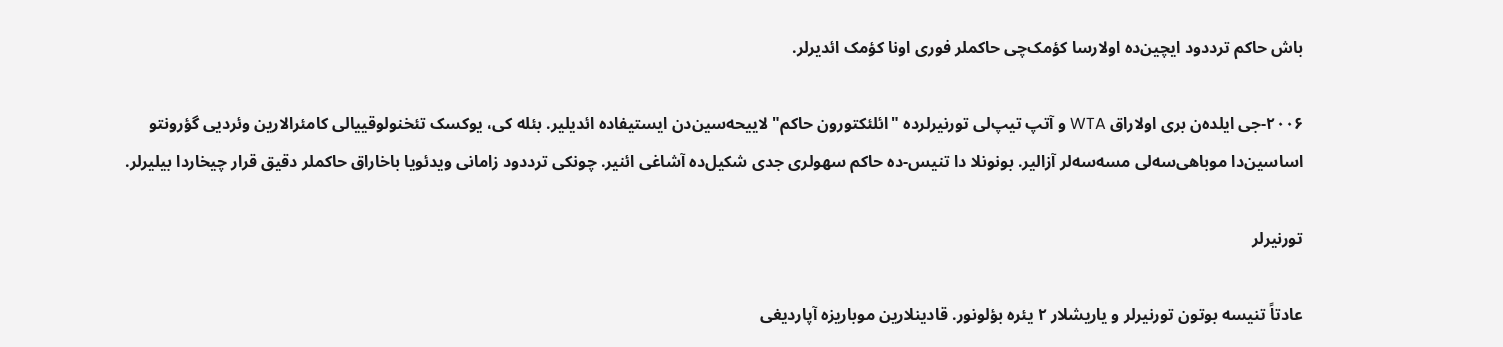باش حاکم ترددود ایچین‌ده اولارسا کؤمک‌چی حاکملر فوری اونا کؤمک ائدیرلر.

۲۰۰۶-جی ایلده‌ن بری اولاراق WTA و آتپ تیپ‌لی تورنیرلرده "ائلئکتورون حاکم" لاییحه‌سین‌دن ایستیفاده ائدیلیر. بئله کی، یوکسک تئخنولوقییالی کامئرالارین وئردیی گؤرونتو اساسین‌دا موباهی‌سه‌لی مسه‌سه‌لر آزالیر. بونونلا دا تنیس-ده حاکم سهولری جدی شکیل‌ده آشاغی ائنیر. چونکی ترددود زامانی ویدئویا باخاراق حاکملر دقیق قرار چیخاردا بیلیرلر.

تورنیرلر

عادتاً تنیسه بوتون تورنیرلر و یاریشلار ۲ یئره بؤلونور. قادینلارین موباریزه آپاردیغی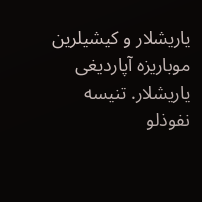یاریشلار و کیشیلرین موباریزه آپاردیغی یاریشلار. تنیسه نفوذلو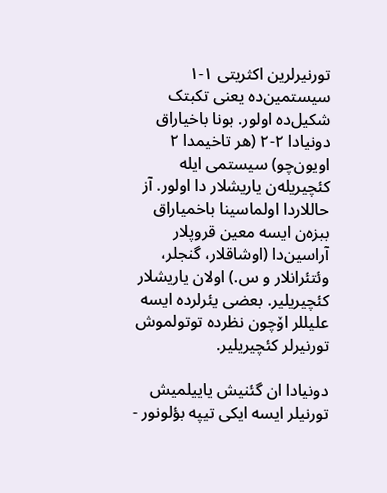تورنیرلرین اکثریتی ۱-۱ سیستمین‌ده یعنی تکبتک شکیل‌ده اولور. بونا باخیاراق دونیادا ۲-۲ (هر تاخیمدا ۲ اویون‌چو) سیستمی ایله کئچیریله‌ن یاریشلار دا اولور. آز حاللاردا اولماسینا باخمیاراق ببزه‌ن ایسه معین قروپلار آراسین‌دا (اوشاقلار، گنجلر، وئتئرانلار و س.) اولان یاریشلار کئچیریلیر. بعضی یئرلرده ایسه علیللر اۆچون نظرده توتولموش تورنیرلر کئچیریلیر.

دونیادا ان گئنیش یاییلمیش تورنیلر ایسه ایکی تیپه بؤلونور -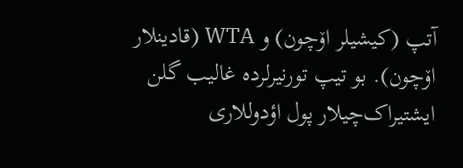آتپ (کیشیلر اۆچون) و WTA (قادینلار اۆچون). بو تیپ تورنیرلرده غالیب گلن ایشتیراک‌چیلار پول اؤدوللاری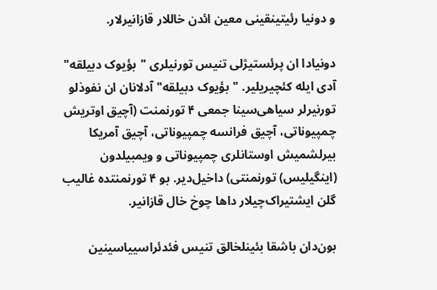و دونیا رئیتینقینی معین ائدن خاللار قازانیرلار.

دونیادا ان پرئستیژلی تنیس تورنیلری "بؤیوک دبیلقه" آدی ایله کئچیریلیر. "بؤیوک دبیلقه" آدلانان ان نفوذلو تورنیرلر سیاهی‌سینا جمعی ۴ تورنمنت (آچیق اوتریش چمپیوناتی، آچیق فرانسه چمپیوناتی، آچیق آمریکا بیرلشمیش اوستانلری چمپیوناتی و ویمبیلدون (اینگیلیس) تورنمنتی) داخیل‌دیر. بو ۴ تورنمنتده غالیب گلن ایشتیراک‌چیلار داها چوخ خال قازانیر.

بون‌دان باشقا بئینلخالق تنیس فئدئراسییاسینین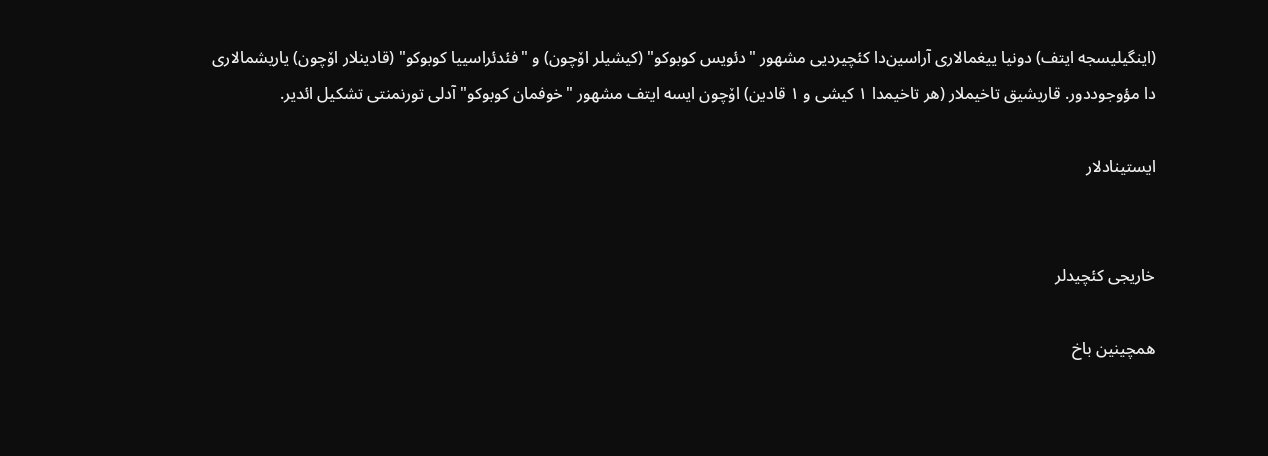(اینگیلیسجه ایتف) دونیا ییغمالاری آراسین‌دا کئچیردیی مشهور "دئویس کوبوکو" (کیشیلر اۆچون) و "فئدئراسییا کوبوکو" (قادینلار اۆچون) یاریشمالاری دا مؤوجوددور. قاریشیق تاخیملار (هر تاخیمدا ۱ کیشی و ۱ قادین) اۆچون ایسه ایتف مشهور "خوفمان کوبوکو" آدلی تورنمنتی تشکیل ائدیر.

ایستینادلار


خاریجی کئچیدلر

همچینین باخ